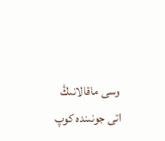وسى ماقالانىڭ اتى جونىندە كوپ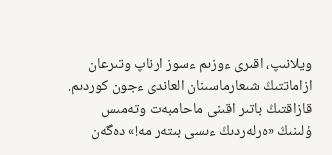ويلانىپ، اقىرى ءوزىم ءسوز ارناپ وتىرعان ازاماتتىڭ شىعارماسىنان العاندى ءجون كوردىم. قازاقتىڭ باتىر اقىنى ماحامبەت وتەمىس ۇلىنىڭ «ەرلەردىڭ ءىسى بىتەر مە!» دەگەن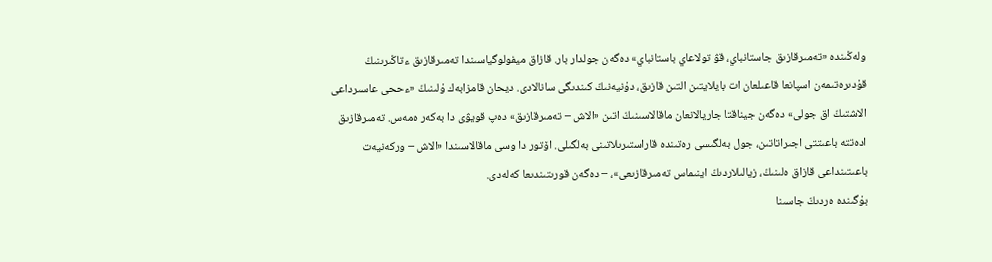ولەڭىندە «تەمىرقازىق جاستانباي، قۋ تولاعاي باستانباي» دەگەن جولدار بار. قازاق ميفولوگياسىندا تەمىرقازىق ءتاڭىرىنىڭ قۇدىرەتىمەن اسپانعا قاعىلعان ات بايلايتىن التىن قازىق، دۇنيەنىڭ كىندىگى سانالادى. ديحان قامزابەك ۇلىنىڭ «ءححى عاسىرداعى الاشتىڭ اق جولى» دەگەن جيناقتا جاريالانعان ماقالاسىنىڭ اتىن «الاش – تەمىرقازىق» دەپ قويۋى دا بەكەر ەمەس. تەمىرقازىق ادەتتە باعىتتى اجىراتاتىن، جول بەلگىسى رەتىندە قاراستىرىلاتىنى بەلگىلى. اۆتور دا وسى ماقالاسىندا «الاش – وركەنيەت باعىتىنداعى قازاق ەلىنىڭ، زيالىلاردىڭ اينىماس تەمىرقازىعى»، – دەگەن قورىتىندىعا كەلەدى.
بۇگىندە ەردىڭ جاسىنا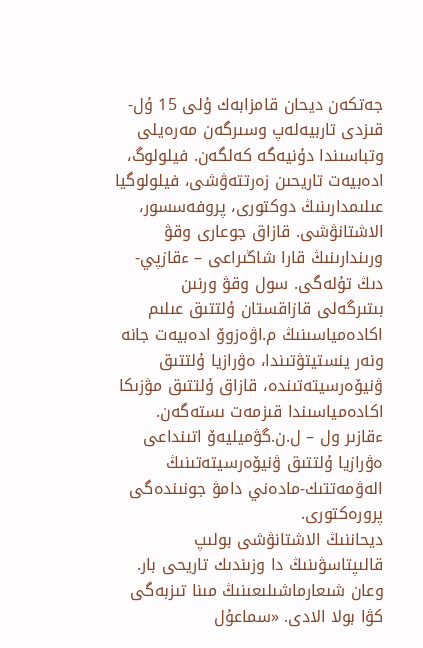جەتكەن ديحان قامزابەك ۇلى 15 ۇل-قىزدى تاربيەلەپ وسىرگەن مەرەيلى وتباسىندا دۇنيەگە كەلگەن. فيلولوگ، ادەبيەت تاريحىن زەرتتەۋشى، فيلولوگيا عىلىمدارىنىڭ دوكتورى، پروفەسسور، الاشتانۋشى. قازاق جوعارى وقۋ ورىندارىنىڭ قارا شاڭىراعى – ءقازپي-دىڭ تۇلەگى. سول وقۋ ورنىن بىتىرگەلى قازاقستان ۇلتتىق عىلىم اكادەمياسىنىڭ م.اۋەزوۆ ادەبيەت جانە ونەر ينستيتۋتىندا، ەۋرازيا ۇلتتىق ۋنيۆەرسيتەتىندە، قازاق ۇلتتىق مۋزىكا اكادەمياسىندا قىزمەت ىستەگەن. ءقازىر ول – ل.ن.گۋميليەۆ اتىنداعى ەۋرازيا ۇلتتىق ۋنيۆەرسيتەتىنىڭ الەۋمەتتىك-مادەني دامۋ جونىندەگى پرورەكتورى.
ديحاننىڭ الاشتانۋشى بولىپ قالىپتاسۋىنىڭ دا وزىندىك تاريحى بار. وعان شىعارماشىلىعىنىڭ مىنا تىزبەگى كۋا بولا الادى. «سماعۇل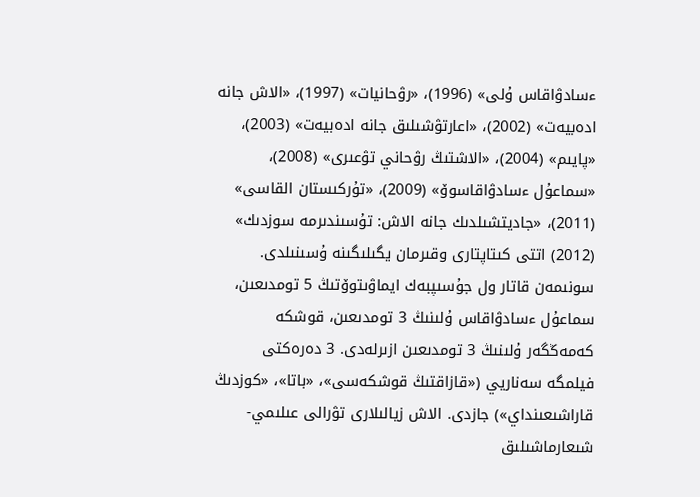ءسادۋاقاس ۇلى» (1996)، «رۋحانيات» (1997)، «الاش جانە ادەبيەت» (2002)، «اعارتۋشىلىق جانە ادەبيەت» (2003)، «پايىم» (2004)، «الاشتىڭ رۋحاني تۋعىرى» (2008)، «سماعۇل ءسادۋاقاسوۆ» (2009)، «تۇركىستان القاسى» (2011)، «جاديتشىلدىك جانە الاش: تۇسىندىرمە سوزدىك» (2012) اتتى كىتاپتارى وقىرمان يگىلىگىنە ۇسىنىلدى. سونىمەن قاتار ول جۇسىپبەك ايماۋىتوۆتىڭ 5 تومدىعىن، سماعۇل ءسادۋاقاس ۇلىنىڭ 3 تومدىعىن، قوشكە كەمەڭگەر ۇلىنىڭ 3 تومدىعىن ازىرلەدى. 3 دەرەكتى فيلمگە سەناريي («قازاقتىڭ قوشكەسى»، «باتا»، «كوزدىڭ قاراشىعىنداي») جازدى. الاش زيالىلارى تۋرالى عىلىمي-شىعارماشىلىق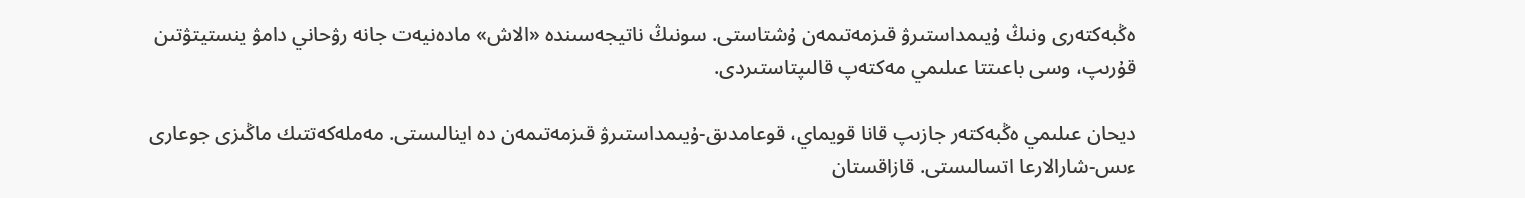ەڭبەكتەرى ونىڭ ۇيىمداستىرۋ قىزمەتىمەن ۇشتاستى. سونىڭ ناتيجەسىندە «الاش» مادەنيەت جانە رۋحاني دامۋ ينستيتۋتىن قۇرىپ، وسى باعىتتا عىلىمي مەكتەپ قالىپتاستىردى.

ديحان عىلىمي ەڭبەكتەر جازىپ قانا قويماي، قوعامدىق-ۇيىمداستىرۋ قىزمەتىمەن دە اينالىستى. مەملەكەتتىك ماڭىزى جوعارى ءىس-شارالارعا اتسالىستى. قازاقستان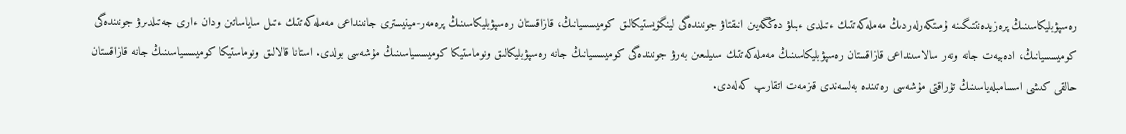رەسپۋبليكاسىنىڭ پرەزيدەنتتىگىنە ۇمىتكەرلەردىڭ مەملەكەتتىك ءتىلدى ءبىلۋ دەڭگەيىن انىقتاۋ جونىندەگى لينگۆيستيكالىق كوميسسيانىڭ، قازاقستان رەسپۋبليكاسىنىڭ پرەمەر-مينيسترى جانىنداعى مەملەكەتتىك ءتىل ساياساتىن ودان ءارى جەتىلدىرۋ جونىندەگى كوميسسيانىڭ، ادەبيەت جانە ونەر سالاسىنداعى قازاقستان رەسپۋبليكاسىنىڭ مەملەكەتتىك سىيلىعىن بەرۋ جونىندەگى كوميسسيانىڭ جانە رەسپۋبليكالىق ونوماستيكا كوميسسياسىنىڭ مۇشەسى بولدى. استانا قالالىق ونوماستيكا كوميسسياسىنىڭ جانە قازاقستان حالقى كىشى اسسامبلەياسىنىڭ تۇراقتى مۇشەسى رەتىندە بەلسەندى قىزمەت اتقارىپ كەلەدى.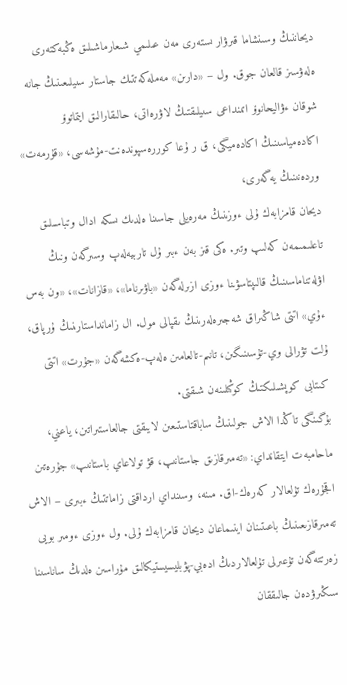ديحاننىڭ وسىنشاما قىرۋار ىستەرى مەن عىلىمي شىعارماشىلىق ەڭبەكتەرى ەلەۋسىز قالعان جوق. ول – «دارىن» مەملەكەتتىك جاستار سىيلىعىنىڭ جانە شوقان ءۋاليحانوۆ اتىنداعى سىيلىقتىڭ لاۋرەاتى، حالىقارالىق ايتماتوۆ اكادەمياسىنىڭ اكادەميگى، ق ر ۇعا كوررەسپوندەنت-مۇشەسى، «قۇرمەت» وردەنىنىڭ يەگەرى،
ديحان قامزابەك ۇلى ءوزىنىڭ مەرەيلى جاسىنا ەلدىك ىسكە ادال وتباسىلىق تاعلىمىمەن كەلىپ وتىر. ەكى قىز بەن ءبىر ۇل تاربيەلەپ وسىرگەن ونىڭ اۋلەتناماسىنىڭ قالىپتاسۋىنا ءوزى ازىرلەگەن «باۋىرناما»، «قازانات»، «ون بەس ءۇي» اتتى شاڭىراق شەجىرەلەرىنىڭ ىقپالى مول. ال زامانداستارىنىڭ ۇرپاق، ۇلت تۋرالى وي-تۇسىنىگىن، تانىم-تالعامىن ەلەپ-ەكشەگەن «جۇرت» اتتى كىتابى كوپشىلىكتىڭ كوڭىلىنەن شىقتى.
بۇگىنگى تاڭدا الاش جولىنىڭ ساباقتاستىعىن لايىقتى جالعاستىراتىن، ياعني، ماحامبەت ايتقانداي: «تەمىرقازىق جاستانىپ، قۋ تولاعاي باستانىپ» جۇرەتىن اقجۇرەك تۇلعالار كەرەك-اق. مىنە، وسىنداي ارداقتى زاماتتىڭ ءبىرى – الاش تەمىرقازىعىنىڭ باعىتىنان اينىماعان ديحان قامزابەك ۇلى. ول ءوزى ءومىر بويى زەرتتەگەن تۇعىرلى تۇلعالاردىڭ ادەبي-پۋبليسيستيكالىق مۇراسىن ەلدىڭ ساناسىنا سىڭىرۋدەن جالىققان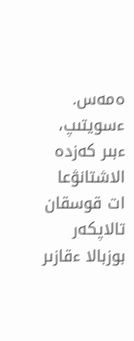ەمەس. ءسويتىپ، ءبىر كەزدە الاشتانۋعا ات قوسقان تالاپكەر بوزبالا ءقازىر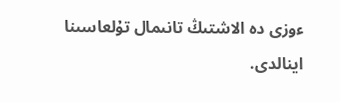ءوزى دە الاشتىڭ تانىمال تۇلعاسىنا اينالدى.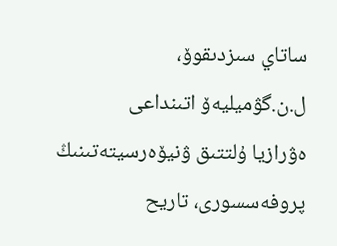ساتاي سىزدىقوۆ،
ل.ن.گۋميليەۆ اتىنداعى
ەۋرازيا ۇلتتىق ۋنيۆەرسيتەتىنىڭ
پروفەسسورى، تاريح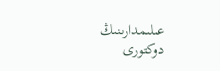عىلىمدارىنىڭ
دوكتورى